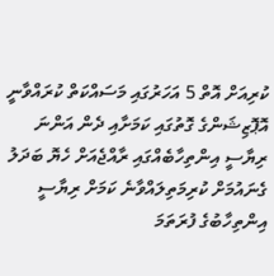ކުރިއަށް އޮތް 5 އަހަރުގައި މަސައްކަތް ކުރައްވާނީ އޮޕޮޒިޝަންގެ ގޮތުގައި ކަމަށާއި ދެން އަންނަ ރިޔާސީ އިންތިހާބެއްގައި ރާއްޖެއަށް ހެޔޮ ބަދަލު ގެނައުމަށް ކުރިމަތިލައްވާނެ ކަމަށް ރިޔާސީ އިންތިހާބުގެ ފުރަތަމަ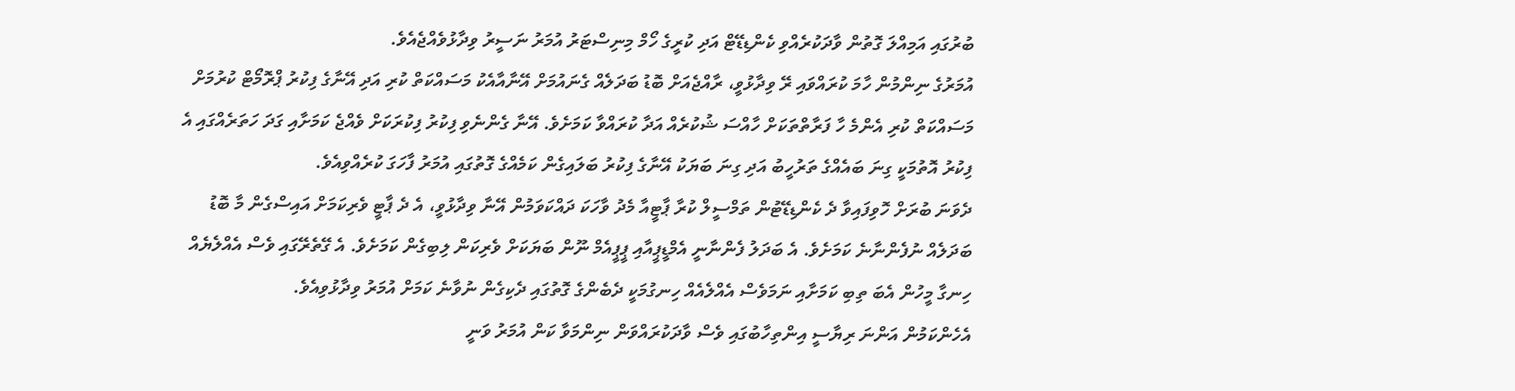ބުރުގައި އަމިއްލަ ގޮތުން ވާދަކުރެއްވި ކެންޑިޑޭޓް އަދި ކުރީގެ ހޯމް މިނިސްޓަރު އުމަރު ނަސީރު ވިދާޅުވެއްޖެއެވެ.
އުމަރުގެ ނިންމުން ހާމަ ކުރައްވައި ރޭ ވިދާޅުވީ، ރާއްޖެއަށް ބޮޑު ބަދަލެއް ގެނައުމަށް އޭނާއާއެކު މަސައްކަތް ކުރި އަދި އޭނާގެ ފިކުރު ޕްރޮމޯޓް ކުރުމަށް މަސައްކަތް ކުރި އެންމެ ހާ ފަރާތްތަކަށް ހާއްސަ ޝުކުރެއް އަދާ ކުރައްވާ ކަމަށެވެ. އޭނާ ގެންނެވި ފިކުރު ފިކުރަކަށް ވެއްޖެ ކަމަށާއި ގަދަ ހަތަރެއްގައި އެ ފިކުރު އޮތުމަކީ ގިނަ ބައެއްގެ ތަރުހީބު އަދި ގިނަ ބަޔަކު އޭނާގެ ފިކުރު ބަލައިގެން ކަމެއްގެ ގޮތުގައި އުމަރު ފާހަގަ ކުރެއްވިއެވެ.
ދެވަނަ ބުރަށް ހޮވިފައިވާ ދެ ކެންޑިޑޭޓުން ތަމްސީލް ކުރާ ޕާޓީއާ މެދު ވާހަކަ ދައްކަވަމުން އޭނާ ވިދާޅުވީ، އެ ދެ ޕާޓީ ވެރިކަމަށް އައިސްގެން މާ ބޮޑު ބަދަލެއް ނުފެންނާނެ ކަމަށެވެ. އެ ބަދަލު ފެންނާނީ އެމްޑީޕީއާއި ޕީޕީއެމް ނޫން ބަޔަކަށް ވެރިކަން ލިބިގެން ކަމަށެވެ. އެ ގޭތެރޭގައި ވެސް އެއްލެޔެއް ހިނގާ މީހުން އެބަ ތިބި ކަމަށާއި ނަމަވެސް އެއްލެއެއް ހިނގުމަކީ ދެބެންގެ ގޮތުގައި ދެކިގެން ނުވާނެ ކަމަށް އުމަރު ވިދާޅުވިއެވެ.
އެހެންކަމުން އަންނަ ރިޔާސީ އިންތިހާބުގައި ވެސް ވާދަކުރައްވަން ނިންމަވާ ކަން އުމަރު ވަނީ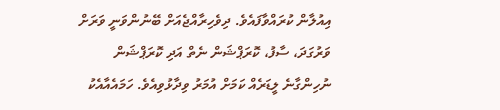އިއުލާން ކުރައްވާފައެވެ. ދިވެހިރާއްޖެއަށް ބޭނުންވަނީ ވަރަށް ވަރުގަދަ، ސާފު، ކޮރަޕްޝަން ނެތް އަދި ކޮރަޕްޝަން ނުހިންގާނެ ލީޑަރެއް ކަމަށް އުމަރު ވިދާޅުވިއެވެ. ހަމައެއާއެކު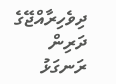ދިވެހިރާއްޖޭގެ ދަރިން ރަނގަޅު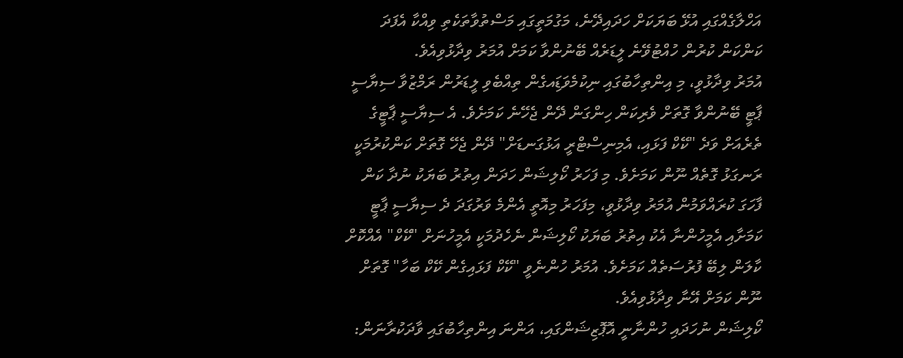އަހްލާގެއްގައި އުޅޭ ބަޔަކަށް ހަދައިދޭނެ، މަގުމަތީގައި މަސްތުވާތަކެތި ވިއްކާ އެފަދަ ކަންކަން ކުރުން ހުއްޓުވޭނެ ލީޑަރެއް ބޭނުންވާ ކަމަށް އުމަރު ވިދާޅުވިއެވެ.
އުމަރު ވިދާޅުވީ، މި އިންތިހާބުގައި ނިކުމެވަޑަިއގެން ތިއްބެވި ލީޑަރުން ރަމްޒުވާ ސިޔާސީ ޕާޓީ ބޭނުންވާ ގޮތަށް ވެރިކަން ހިންގަން ދޭން ޖެހޭނެ ކަމަށެވެ. އެ ސިޔާސީ ޕާޓީގެ ތެރެއަށް ވަދެ "ކޭކް ފަޅައި، އެމިނިސްޓްރީ އަޅުގަނޑަށް" ދޭން ޖެހޭ ގޮތަށް ކަންކުރުމަކީ ރަނގަޅު ގޮތެއް ނޫން ކަމަށެވެ. މި ފަހަރު ކޯލިޝަން ހަދަން އިތުރު ބަޔަކު ނުދާ ކަން ފާހަގަ ކުރައްވަމުން އުމަރު ވިދާޅުވީ، މިފަހަރު މިއޮތީ އެންމެ ވަރުގަދަ ދެ ސިޔާސީ ޕާޓީ ކަމަށާއި އެމީހުންނާ އެކު އިތުރު ބަޔަކު ކޯލިޝަން ނެހެދުމަކީ އެމީހުނަށް "ކޭކް" އެއްކޮށް ކާލަން ލިބޭ ފުރުސަތެއް ކަމަށެވެ. އުމަރު ހުންނެވީ "ކޭކް ފަޅައިގެން ކޭކް ބަހާ" ގޮތަށް ނޫން ކަމަށް އޭނާ ވިދާޅުވިއެވެ.
ކޯލިޝަން ނުހަދައި ހުންނާނީ އޮޕޮޒިޝަންގައި، އަންނަ އިންތިހާބުގައި ވާދަކުރާނަން: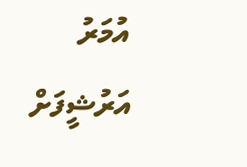އުމަރު
އަރުޝީފަށް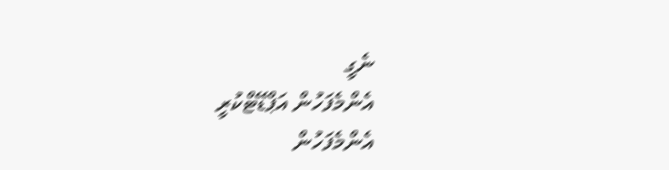ނެގީ
އެންމެފަހުން އަޕްޑޭޓްކުރީ
އެންމެފަހުން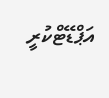އަޕްޑޭޓްކުރީ